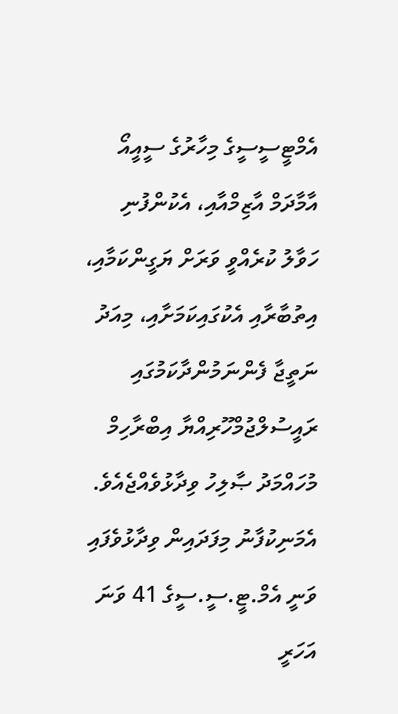އެމްޓީސީސީގެ މިހާރުގެ ސީއީއޯ އާމާދަމް އާޒިމްއާއި، އެކުންފުނި ހަވާލު ކުރެއްވީ ވަރަށް ޔަގީންކަމާއި، އިތުބާރާއި އެކުގައިކަމަށާއި، މިއަދު ނަތީޖާ ފެންނަމުންދާކަމުގައި ރައީސުލްޖުމްހޫރިއްޔާ އިބްރާހިމް މުހައްމަދު ޞާލިހު ވިދާޅުވެއްޖެއެވެ.
އެމަނިކުފާނު މިފަދައިން ވިދާޅުވެފައި ވަނީ އެމް.ޓީ.ސީ.ސީގެ 41 ވަނަ އަހަރީ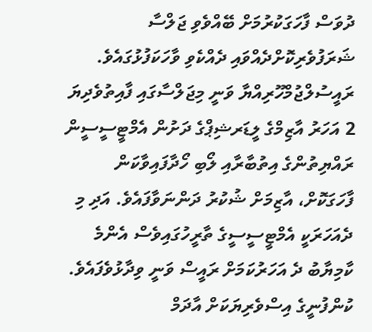ދުވަސް ފާހަގަކުރުމަށް ބޭއްވެވި ޖަލްސާ ޝަރަފުވެރިކޮށްދެއްވައި ދެއްކެވި ވާހަކަފުޅުގައެވެ. ރައީސުލްޖުމްހޫރިއްޔާ ވަނީ މިޖަލްސާގައި ފާއިތުވެދިޔަ 2 އަހަރު އާޒިމްގެ ލީޑަރޝިޕްގެ ދަށުން އެމްޓީސީސީން ރައްޔިތުންގެ އިތުބާރާއި ލޯބި ހޯދާފައިވާކަން ފާހަގަކޮށް، އާޒިމަށް ޝުކުރު ދަންނަވާފައެވެ. އަދި މި ދެއަހަރަކީ އެމްޓީސީސީގެ ތާރީހުގައިވެސް އެންމެ ކާމިޔާބު ދެ އަހަރުކަމަށް ރައީސް ވަނީ ވިދާޅުވެފައެވެ.
ކުންފުނީގެ އިސްވެރިޔަކަށް އާދަމް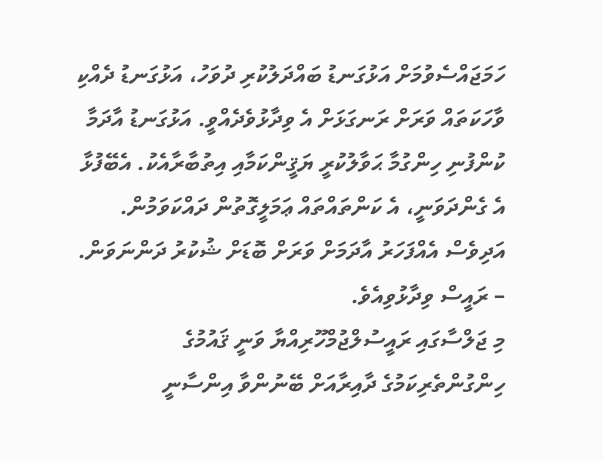ހަމަޖައްސެވުމަށް އަޅުގަނޑު ބައްދަލުކުރި ދުވަހު، އަޅުގަނޑު ދެއްކި ވާހަކަތައް ވަރަށް ރަނގަޅަށް އެ ވިދާޅުވެދެއްވީ. އަޅުގަނޑު އާދަމާ ކުންފުނި ހިންގުމާ ޙަވާލުކުރީ ޔަޤީންކަމާއި އިތުބާރާއެކު. އެބޭފުޅާ އެ ގެންދަވަނީ، އެ ކަންތައްތައް ޢަމަލީގޮތުން ދައްކަވަމުން. އަދިވެސް އެއްފަހަރު އާދަމަށް ވަރަށް ބޮޑަށް ޝުކުރު ދަންނަވަން.
– ރައީސް ވިދާޅުވިއެވެ.
މި ޖަލްސާގައި ރައީސުލްޖުމްހޫރިއްޔާ ވަނީ ޤައުމުގެ ހިންގުންތެރިކަމުގެ ދާއިރާއަށް ބޭނުންވާ އިންސާނީ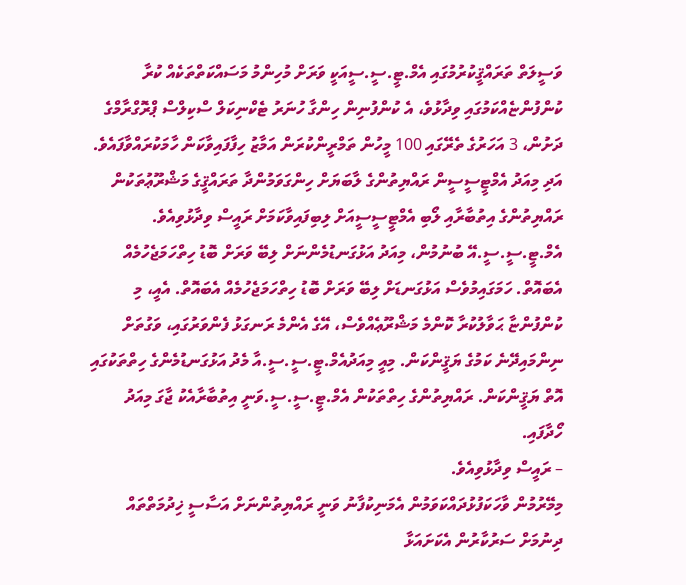ވަސީލަތް ތަރައްޤީކުރުމުގައި އެމް.ޓީ.ސީ.ސީއަކީ ވަރަށް މުހިންމު މަސައްކަތްތަކެއް ކުރާ ކުންފުންޏެއްކަމުގައި ވިދާޅުވެ، އެ ކުންފުނިން ހިންގާ ހުނަރު ޓެކްނިކަލް ސްކިލްސް ޕްރޮގްރާމްގެ ދަށުން، 3 އަހަރުގެ ތެރޭގައި 100 މީހުން ތަމްރީންކުރަން އަމާޒު ހިފާފައިވާކަން ހާމަކުރައްވާފައެވެ. އަދި މިއަދު އެމްޓީސީސީން ރައްޔިތުންގެ ލާބަޔަށް ހިންގަވަމުންދާ ތަރައްޤީގެ މަޝްރޫޢުތަކުން ރައްޔިތުންގެ އިތުބާރާއި ލޯބި އެމްޓީސީސީއަށް ލިބިފައިވާކަމަށް ރައީސް ވިދާޅުވިއެވެ.
އެމް.ޓީ.ސީ.ސީ.އޭ ބުނުމުން، މިއަދު އަޅުގަނޑުމެންނަށް ލިބޭ ވަރަށް ބޮޑު ހިތްހަމަޖެހުމެއް އެބައޮތް. ހަމަގައިމުވެސް އަޅުގަނޑަށް ލިބޭ ވަރަށް ބޮޑު ހިތްހަމަޖެހުމެއް އެބައޮތް. އެއީ، މި ކުންފުންޏާ ޙަވާލުކުރާ ކޮންމެ މަޝްރޫޢެއްވެސް، އޭގެ އެންމެ ރަނގަޅު ފެންވަރުގައި، ވަގުތަށް ނިންމައިދޭނެ ކަމުގެ ޔަޤީންކަން. މިއީ މިއަދުއެމް.ޓީ.ސީ.ސީ.އާ މެދު އަޅުގަނޑުމެންގެ ހިތްތަކުގައި އޮތް ޔަޤީންކަން. ރައްޔިތުންގެ ހިތްތަކުން އެމް.ޓީ.ސީ.ސީ.ވަނީ އިތުބާރާއެކު ޖާގަ މިއަދު ހޯދާފައި.
– ރައީސް ވިދާޅުވިއެވެ.
މިމޭރުމުން ވާހަކަފުޅުދައްކަވަމުން އެމަނިކުފާނު ވަނީ ރައްޔިތުންނަށް އަސާސީ ޚިދުމަތްތައް ދިނުމަށް ސަރުކާރުން އެކަށައަޅާ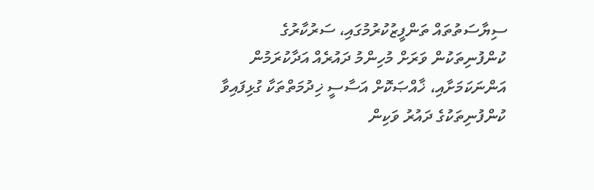ސިޔާސަތުތައް ތަންފީޒުކުރުމުގައި، ސަރުކާރުގެ ކުންފުނިތަކުން ވަރަށް މުހިންމު ދައުރެއް އަދާކުރަމުން އަންނަކަމަށާއި، ޚާއްޞަކޮށް އަސާސީ ޚިދުމަތްތަކާ ގުޅިފައިވާ ކުންފުނިތަކުގެ ދައުރު ވަކިން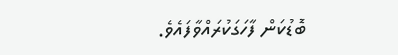ބޮޑުކަން ފާހަގަކުރައްވާފައެވެ.